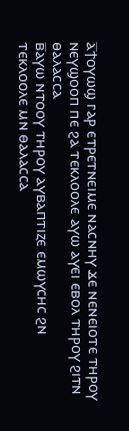ⲁ̅ϯⲟⲩⲱϣ ⲅⲁⲣ ⲉⲧⲣⲉⲧⲛⲉⲓⲙⲉ ⲛⲁⲥⲛⲏⲩ ϫⲉ ⲛⲉⲛⲉⲓⲟⲧⲉ ⲧⲏⲣⲟⲩ ⲛⲉⲩϣⲟⲟⲡ ⲡⲉ ϩⲁ ⲧⲉⲕⲗⲟⲟⲗⲉ ⲁⲩⲱ ⲁⲩⲉⲓ ⲉⲃⲟⲗ ⲧⲏⲣⲟⲩ ϩⲓⲧⲛ ⲑⲁⲗⲁⲥⲥⲁ
ⲃ̅ⲁⲩⲱ ⲛⲧⲟⲟⲩ ⲧⲏⲣⲟⲩ ⲁⲩⲃⲁⲡⲧⲓⲍⲉ ⲉⲙⲱⲩⲥⲏⲥ ϩⲛ ⲧⲉⲕⲗⲟⲟⲗⲉ ⲙⲛ ⲑⲁⲗⲁⲥⲥⲁ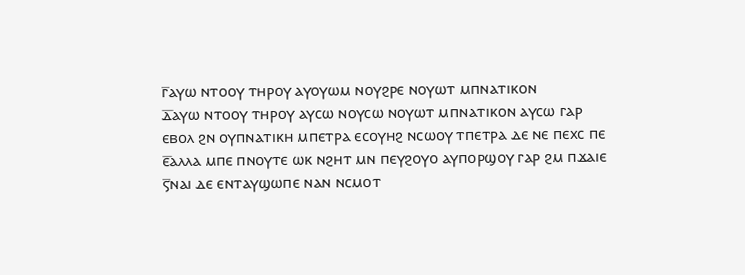ⲅ̅ⲁⲩⲱ ⲛⲧⲟⲟⲩ ⲧⲏⲣⲟⲩ ⲁⲩⲟⲩⲱⲙ ⲛⲟⲩϩⲣⲉ ⲛⲟⲩⲱⲧ ⲙⲡⲛⲁⲧⲓⲕⲟⲛ
ⲇ̅ⲁⲩⲱ ⲛⲧⲟⲟⲩ ⲧⲏⲣⲟⲩ ⲁⲩⲥⲱ ⲛⲟⲩⲥⲱ ⲛⲟⲩⲱⲧ ⲙⲡⲛⲁⲧⲓⲕⲟⲛ ⲁⲩⲥⲱ ⲅⲁⲣ ⲉⲃⲟⲗ ϩⲛ ⲟⲩⲡⲛⲁⲧⲓⲕⲏ ⲙⲡⲉⲧⲣⲁ ⲉⲥⲟⲩⲏϩ ⲛⲥⲱⲟⲩ ⲧⲡⲉⲧⲣⲁ ⲇⲉ ⲛⲉ ⲡⲉⲭⲥ ⲡⲉ
ⲉ̅ⲁⲗⲗⲁ ⲙⲡⲉ ⲡⲛⲟⲩⲧⲉ ⲱⲕ ⲛϩⲏⲧ ⲙⲛ ⲡⲉⲩϩⲟⲩⲟ ⲁⲩⲡⲟⲣϣⲟⲩ ⲅⲁⲣ ϩⲙ ⲡϫⲁⲓⲉ
ⲋ̅ⲛⲁⲓ ⲇⲉ ⲉⲛⲧⲁⲩϣⲱⲡⲉ ⲛⲁⲛ ⲛⲥⲙⲟⲧ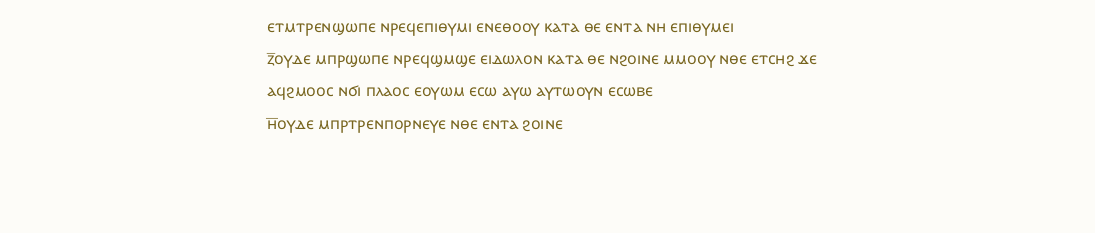ⲉⲧⲙⲧⲣⲉⲛϣⲱⲡⲉ ⲛⲣⲉϥⲉⲡⲓⲑⲩⲙⲓ ⲉⲛⲉⲑⲟⲟⲩ ⲕⲁⲧⲁ ⲑⲉ ⲉⲛⲧⲁ ⲛⲏ ⲉⲡⲓⲑⲩⲙⲉⲓ
ⲍ̅ⲟⲩⲇⲉ ⲙⲡⲣϣⲱⲡⲉ ⲛⲣⲉϥϣⲙϣⲉ ⲉⲓⲇⲱⲗⲟⲛ ⲕⲁⲧⲁ ⲑⲉ ⲛϩⲟⲓⲛⲉ ⲙⲙⲟⲟⲩ ⲛⲑⲉ ⲉⲧⲥⲏϩ ϫⲉ ⲁϥϩⲙⲟⲟⲥ ⲛϭⲓ ⲡⲗⲁⲟⲥ ⲉⲟⲩⲱⲙ ⲉⲥⲱ ⲁⲩⲱ ⲁⲩⲧⲱⲟⲩⲛ ⲉⲥⲱⲃⲉ
ⲏ̅ⲟⲩⲇⲉ ⲙⲡⲣⲧⲣⲉⲛⲡⲟⲣⲛⲉⲩⲉ ⲛⲑⲉ ⲉⲛⲧⲁ ϩⲟⲓⲛⲉ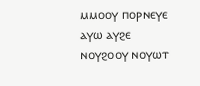ⲙⲙⲟⲟⲩ ⲡⲟⲣⲛⲉⲩⲉ ⲁⲩⲱ ⲁⲩϩⲉ ⲛⲟⲩϩⲟⲟⲩ ⲛⲟⲩⲱⲧ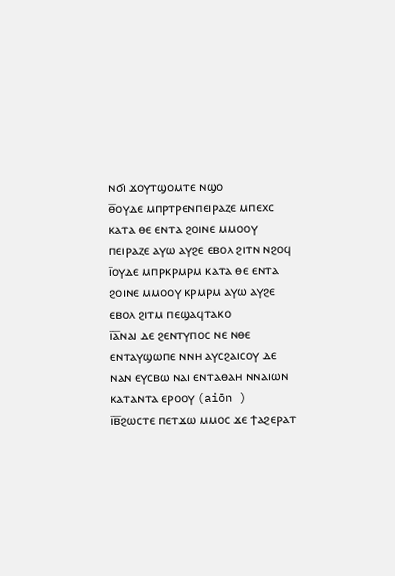ⲛϭⲓ ϫⲟⲩⲧϣⲟⲙⲧⲉ ⲛϣⲟ
ⲑ̅ⲟⲩⲇⲉ ⲙⲡⲣⲧⲣⲉⲛⲡⲉⲓⲣⲁⲍⲉ ⲙⲡⲉⲭⲥ ⲕⲁⲧⲁ ⲑⲉ ⲉⲛⲧⲁ ϩⲟⲓⲛⲉ ⲙⲙⲟⲟⲩ ⲡⲉⲓⲣⲁⲍⲉ ⲁⲩⲱ ⲁⲩϩⲉ ⲉⲃⲟⲗ ϩⲓⲧⲛ ⲛϩⲟϥ
ⲓ̅ⲟⲩⲇⲉ ⲙⲡⲣⲕⲣⲙⲣⲙ ⲕⲁⲧⲁ ⲑⲉ ⲉⲛⲧⲁ ϩⲟⲓⲛⲉ ⲙⲙⲟⲟⲩ ⲕⲣⲙⲣⲙ ⲁⲩⲱ ⲁⲩϩⲉ ⲉⲃⲟⲗ ϩⲓⲧⲙ ⲡⲉϣⲁϥⲧⲁⲕⲟ
ⲓ̅ⲁ̅ⲛⲁⲓ ⲇⲉ ϩⲉⲛⲧⲩⲡⲟⲥ ⲛⲉ ⲛⲑⲉ ⲉⲛⲧⲁⲩϣⲱⲡⲉ ⲛⲛⲏ ⲁⲩⲥϩⲁⲓⲥⲟⲩ ⲇⲉ ⲛⲁⲛ ⲉⲩⲥⲃⲱ ⲛⲁⲓ ⲉⲛⲧⲁⲑⲁⲏ ⲛⲛⲁⲓⲱⲛ ⲕⲁⲧⲁⲛⲧⲁ ⲉⲣⲟⲟⲩ (aiōn )
ⲓ̅ⲃ̅ϩⲱⲥⲧⲉ ⲡⲉⲧϫⲱ ⲙⲙⲟⲥ ϫⲉ ϯⲁϩⲉⲣⲁⲧ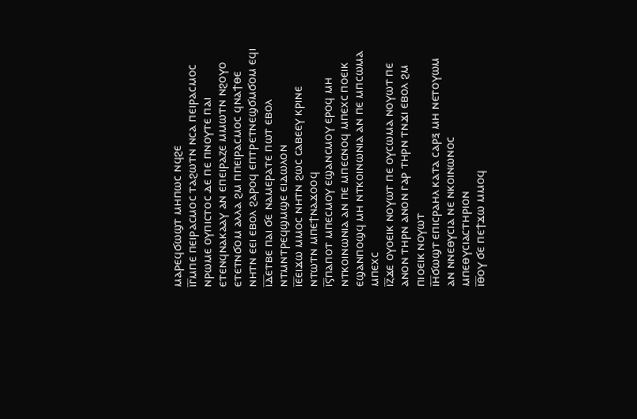ⲙⲁⲣⲉϥϭⲱϣⲧ ⲙⲏⲡⲱⲥ ⲛϥϩⲉ
ⲓ̅ⲅ̅ⲙⲡⲉ ⲡⲉⲓⲣⲁⲥⲙⲟⲥ ⲧⲁϩⲱⲧⲛ ⲛⲥⲁ ⲡⲉⲓⲣⲁⲥⲙⲟⲥ ⲛⲣⲱⲙⲉ ⲟⲩⲡⲓⲥⲧⲟⲥ ⲇⲉ ⲡⲉ ⲡⲛⲟⲩⲧⲉ ⲡⲁⲓ ⲉⲧⲉⲛϥⲛⲁⲕⲁⲁⲩ ⲁⲛ ⲉⲡⲉⲓⲣⲁⲍⲉ ⲙⲙⲱⲧⲛ ⲛϩⲟⲩⲟ ⲉⲧⲉⲧⲛϭⲟⲙ ⲁⲗⲗⲁ ϩⲙ ⲡⲡⲉⲓⲣⲁⲥⲙⲟⲥ ϥⲛⲁϯⲑⲉ ⲛⲏⲧⲛ ⲉⲉⲓ ⲉⲃⲟⲗ ϩⲁⲣⲟϥ ⲉⲡⲧⲣⲉⲧⲛⲉϣϭⲙϭⲟⲙ ⲉϥⲓ
ⲓ̅ⲇ̅ⲉⲧⲃⲉ ⲡⲁⲓ ϭⲉ ⲛⲁⲙⲉⲣⲁⲧⲉ ⲡⲱⲧ ⲉⲃⲟⲗ ⲛⲧⲙⲛⲧⲣⲉϥϣⲙϣⲉ ⲉⲓⲇⲱⲗⲟⲛ
ⲓ̅ⲉ̅ⲉⲓϫⲱ ⲙⲙⲟⲥ ⲛⲏⲧⲛ ϩⲱⲥ ⲥⲁⲃⲉⲉⲩ ⲕⲣⲓⲛⲉ ⲛⲧⲱⲧⲛ ⲙⲡⲉϯⲛⲁϫⲟⲟϥ
ⲓ̅ⲋ̅ⲡⲁⲡⲟⲧ ⲙⲡⲉⲥⲙⲟⲩ ⲉϣⲁⲛⲥⲙⲟⲩ ⲉⲣⲟϥ ⲙⲏ ⲛⲧⲕⲟⲓⲛⲱⲛⲓⲁ ⲁⲛ ⲡⲉ ⲙⲡⲉⲥⲛⲟϥ ⲙⲡⲉⲭⲥ ⲡⲟⲉⲓⲕ ⲉϣⲁⲛⲡⲟϣϥ ⲙⲏ ⲛⲧⲕⲟⲓⲛⲱⲛⲓⲁ ⲁⲛ ⲡⲉ ⲙⲡⲥⲱⲙⲁ ⲙⲡⲉⲭⲥ
ⲓ̅ⲍ̅ϫⲉ ⲟⲩⲟⲉⲓⲕ ⲛⲟⲩⲱⲧ ⲡⲉ ⲟⲩⲥⲱⲙⲁ ⲛⲟⲩⲱⲧ ⲡⲉ ⲁⲛⲟⲛ ⲧⲏⲣⲛ ⲁⲛⲟⲛ ⲅⲁⲣ ⲧⲏⲣⲛ ⲧⲛϫⲓ ⲉⲃⲟⲗ ϩⲙ ⲡⲓⲟⲉⲓⲕ ⲛⲟⲩⲱⲧ
ⲓ̅ⲏ̅ϭⲱϣⲧ ⲉⲡⲓⲥⲣⲁⲏⲗ ⲕⲁⲧⲁ ⲥⲁⲣⲝ ⲙⲏ ⲛⲉⲧⲟⲩⲱⲙ ⲁⲛ ⲛⲛⲉⲑⲩⲥⲓⲁ ⲛⲉ ⲛⲕⲟⲓⲛⲱⲛⲟⲥ ⲙⲡⲉⲑⲩⲥⲓⲁⲥⲧⲏⲣⲓⲟⲛ
ⲓ̅ⲑ̅ⲟⲩ ϭⲉ ⲡⲉϯϫⲱ ⲙⲙⲟϥ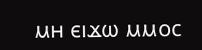ⲙⲏ ⲉⲓϫⲱ ⲙⲙⲟⲥ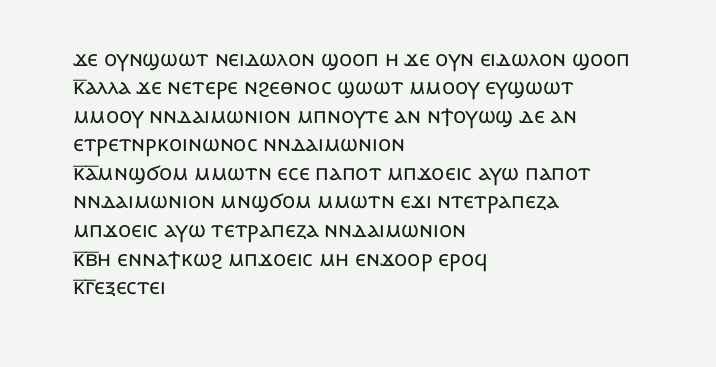ϫⲉ ⲟⲩⲛϣⲱⲱⲧ ⲛⲉⲓⲇⲱⲗⲟⲛ ϣⲟⲟⲡ ⲏ ϫⲉ ⲟⲩⲛ ⲉⲓⲇⲱⲗⲟⲛ ϣⲟⲟⲡ
ⲕ̅ⲁⲗⲗⲁ ϫⲉ ⲛⲉⲧⲉⲣⲉ ⲛϩⲉⲑⲛⲟⲥ ϣⲱⲱⲧ ⲙⲙⲟⲟⲩ ⲉⲩϣⲱⲱⲧ ⲙⲙⲟⲟⲩ ⲛⲛⲇⲁⲓⲙⲱⲛⲓⲟⲛ ⲙⲡⲛⲟⲩⲧⲉ ⲁⲛ ⲛϯⲟⲩⲱϣ ⲇⲉ ⲁⲛ ⲉⲧⲣⲉⲧⲛⲣⲕⲟⲓⲛⲱⲛⲟⲥ ⲛⲛⲇⲁⲓⲙⲱⲛⲓⲟⲛ
ⲕ̅ⲁ̅ⲙⲛϣϭⲟⲙ ⲙⲙⲱⲧⲛ ⲉⲥⲉ ⲡⲁⲡⲟⲧ ⲙⲡϫⲟⲉⲓⲥ ⲁⲩⲱ ⲡⲁⲡⲟⲧ ⲛⲛⲇⲁⲓⲙⲱⲛⲓⲟⲛ ⲙⲛϣϭⲟⲙ ⲙⲙⲱⲧⲛ ⲉϫⲓ ⲛⲧⲉⲧⲣⲁⲡⲉⲍⲁ ⲙⲡϫⲟⲉⲓⲥ ⲁⲩⲱ ⲧⲉⲧⲣⲁⲡⲉⲍⲁ ⲛⲛⲇⲁⲓⲙⲱⲛⲓⲟⲛ
ⲕ̅ⲃ̅ⲏ ⲉⲛⲛⲁϯⲕⲱϩ ⲙⲡϫⲟⲉⲓⲥ ⲙⲏ ⲉⲛϫⲟⲟⲣ ⲉⲣⲟϥ
ⲕ̅ⲅ̅ⲉⲝⲉⲥⲧⲉⲓ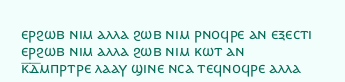ⲉⲣϩⲱⲃ ⲛⲓⲙ ⲁⲗⲗⲁ ϩⲱⲃ ⲛⲓⲙ ⲣⲛⲟϥⲣⲉ ⲁⲛ ⲉⲝⲉⲥⲧⲓ ⲉⲣϩⲱⲃ ⲛⲓⲙ ⲁⲗⲗⲁ ϩⲱⲃ ⲛⲓⲙ ⲕⲱⲧ ⲁⲛ
ⲕ̅ⲇ̅ⲙⲡⲣⲧⲣⲉ ⲗⲁⲁⲩ ϣⲓⲛⲉ ⲛⲥⲁ ⲧⲉϥⲛⲟϥⲣⲉ ⲁⲗⲗⲁ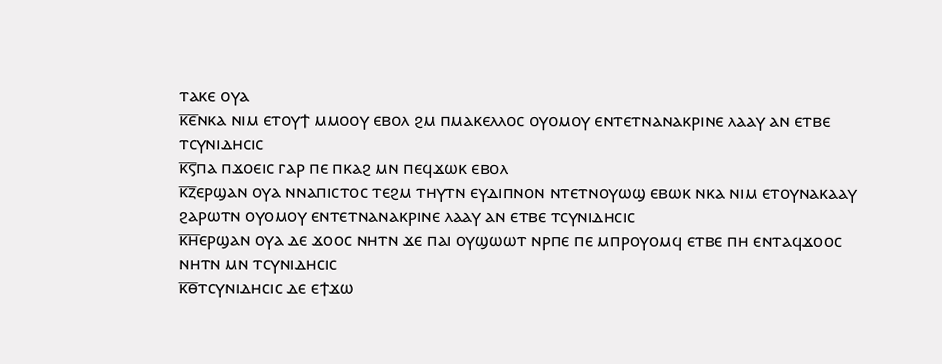ⲧⲁⲕⲉ ⲟⲩⲁ
ⲕ̅ⲉ̅ⲛⲕⲁ ⲛⲓⲙ ⲉⲧⲟⲩϯ ⲙⲙⲟⲟⲩ ⲉⲃⲟⲗ ϩⲙ ⲡⲙⲁⲕⲉⲗⲗⲟⲥ ⲟⲩⲟⲙⲟⲩ ⲉⲛⲧⲉⲧⲛⲁⲛⲁⲕⲣⲓⲛⲉ ⲗⲁⲁⲩ ⲁⲛ ⲉⲧⲃⲉ ⲧⲥⲩⲛⲓⲇⲏⲥⲓⲥ
ⲕ̅ⲋ̅ⲡⲁ ⲡϫⲟⲉⲓⲥ ⲅⲁⲣ ⲡⲉ ⲡⲕⲁϩ ⲙⲛ ⲡⲉϥϫⲱⲕ ⲉⲃⲟⲗ
ⲕ̅ⲍ̅ⲉⲣϣⲁⲛ ⲟⲩⲁ ⲛⲛⲁⲡⲓⲥⲧⲟⲥ ⲧⲉϩⲙ ⲧⲏⲩⲧⲛ ⲉⲩⲇⲓⲡⲛⲟⲛ ⲛⲧⲉⲧⲛⲟⲩⲱϣ ⲉⲃⲱⲕ ⲛⲕⲁ ⲛⲓⲙ ⲉⲧⲟⲩⲛⲁⲕⲁⲁⲩ ϩⲁⲣⲱⲧⲛ ⲟⲩⲟⲙⲟⲩ ⲉⲛⲧⲉⲧⲛⲁⲛⲁⲕⲣⲓⲛⲉ ⲗⲁⲁⲩ ⲁⲛ ⲉⲧⲃⲉ ⲧⲥⲩⲛⲓⲇⲏⲥⲓⲥ
ⲕ̅ⲏ̅ⲉⲣϣⲁⲛ ⲟⲩⲁ ⲇⲉ ϫⲟⲟⲥ ⲛⲏⲧⲛ ϫⲉ ⲡⲁⲓ ⲟⲩϣⲱⲱⲧ ⲛⲣⲡⲉ ⲡⲉ ⲙⲡⲣⲟⲩⲟⲙϥ ⲉⲧⲃⲉ ⲡⲏ ⲉⲛⲧⲁϥϫⲟⲟⲥ ⲛⲏⲧⲛ ⲙⲛ ⲧⲥⲩⲛⲓⲇⲏⲥⲓⲥ
ⲕ̅ⲑ̅ⲧⲥⲩⲛⲓⲇⲏⲥⲓⲥ ⲇⲉ ⲉϯϫⲱ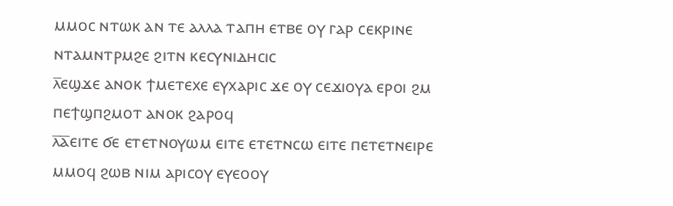ⲙⲙⲟⲥ ⲛⲧⲱⲕ ⲁⲛ ⲧⲉ ⲁⲗⲗⲁ ⲧⲁⲡⲏ ⲉⲧⲃⲉ ⲟⲩ ⲅⲁⲣ ⲥⲉⲕⲣⲓⲛⲉ ⲛⲧⲁⲙⲛⲧⲣⲙϩⲉ ϩⲓⲧⲛ ⲕⲉⲥⲩⲛⲓⲇⲏⲥⲓⲥ
ⲗ̅ⲉϣϫⲉ ⲁⲛⲟⲕ ϯⲙⲉⲧⲉⲭⲉ ⲉⲩⲭⲁⲣⲓⲥ ϫⲉ ⲟⲩ ⲥⲉϫⲓⲟⲩⲁ ⲉⲣⲟⲓ ϩⲙ ⲡⲉϯϣⲡϩⲙⲟⲧ ⲁⲛⲟⲕ ϩⲁⲣⲟϥ
ⲗ̅ⲁ̅ⲉⲓⲧⲉ ϭⲉ ⲉⲧⲉⲧⲛⲟⲩⲱⲙ ⲉⲓⲧⲉ ⲉⲧⲉⲧⲛⲥⲱ ⲉⲓⲧⲉ ⲡⲉⲧⲉⲧⲛⲉⲓⲣⲉ ⲙⲙⲟϥ ϩⲱⲃ ⲛⲓⲙ ⲁⲣⲓⲥⲟⲩ ⲉⲩⲉⲟⲟⲩ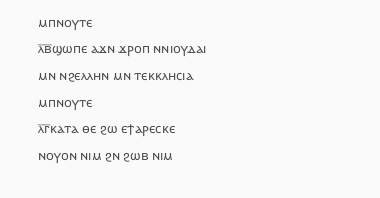ⲙⲡⲛⲟⲩⲧⲉ
ⲗ̅ⲃ̅ϣⲱⲡⲉ ⲁϫⲛ ϫⲣⲟⲡ ⲛⲛⲓⲟⲩⲇⲁⲓ ⲙⲛ ⲛϩⲉⲗⲗⲏⲛ ⲙⲛ ⲧⲉⲕⲕⲗⲏⲥⲓⲁ ⲙⲡⲛⲟⲩⲧⲉ
ⲗ̅ⲅ̅ⲕⲁⲧⲁ ⲑⲉ ϩⲱ ⲉϯⲁⲣⲉⲥⲕⲉ ⲛⲟⲩⲟⲛ ⲛⲓⲙ ϩⲛ ϩⲱⲃ ⲛⲓⲙ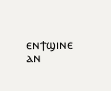ⲉⲛϯϣⲓⲛⲉ ⲁⲛ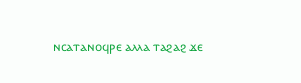ⲛⲥⲁⲧⲁⲛⲟϥⲣⲉ ⲁⲗⲗⲁ ⲧⲁϩⲁϩ ϫⲉ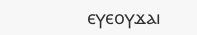ⲉⲩⲉⲟⲩϫⲁⲓ